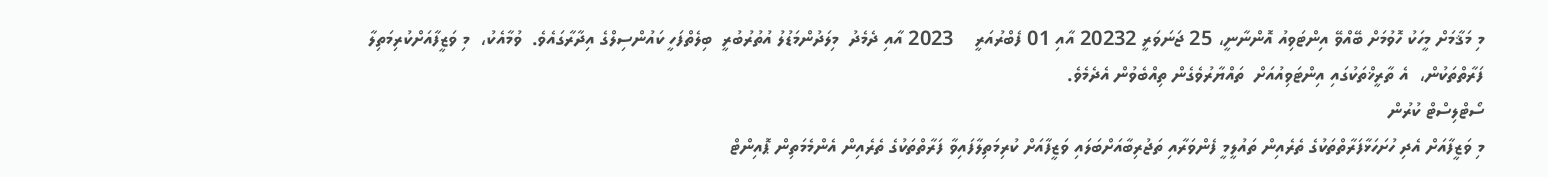މި މަޤާމަށް މީހަކު ހޮވުމަށް ބޭއްވޭ އިންޓަވިއު އޮންނާނީ، 25 ޖަނަވަރީ 20232 އާއި 01 ފެބްރުއަރީ    2023 އާއި ދެމެދު  މިލަދުންމަޑުލު އުތުރުބުރީ  ބިލެތްފަހީ ކައުންސިލްގެ އިދާރާގައެވެ.  ވުމާއެކު،  މި ވަޒީފާއަށްކުރިމަތިލާ ފަރާތްތަކުން،  އެ ތާރީޚްތަކުގައި އިންޓަވިއުއަށް  ތައްޔާރުވެގެން ތިއްބެވުން އެދެމެވެ.
ސޯޓްލިސްޓް ކުރުން
މި ވަޒީފާއަށް އެދި ހުށަހަޅާފަރާތްތަކުގެ ތެރެއިން ތައުލީމީ ފެންވަރާއި ތަޖުރިބާއަށްބަލައި ވަޒީފާއަށް ކުރިމަތިލާފައިވާ ފަރާތްތަކުގެ ތެރެއިން އެންމެމަތިން ޕޮއިންޓް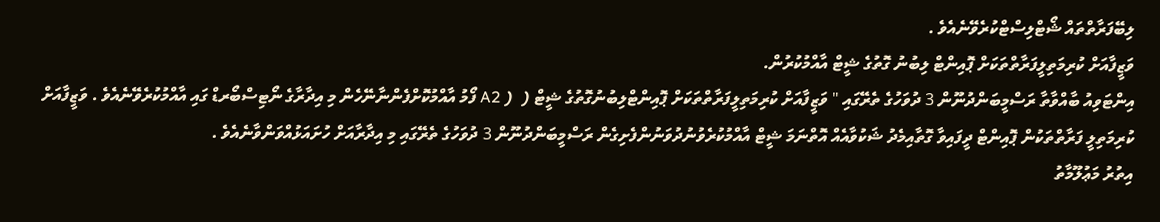ލިބޭފަރާތްތައް ޝޯޓްލިސްޓްކުރެވޭނެއެވެ .
ވަޒީފާއަށް ކުރިމަތިލީފަރާތްތަކަށް ޕޮއިންޓް ލިބުނު ގޮތުގެ ޝީޓް އާއްމުކުރުން.
އިންޓަވިއު ބާއްވާތާ ރަސްމީބަންދުނޫން 3 ދުވަހުގެ ތެރޭގައި " ވަޒީފާއަށް ކުރިމަތިލީފަރާތްތަކަށް ޕޮއިންޓްލިބުނުގޮތުގެ ޝީޓް (  ( A2 ފޯމު އާއްމުކޮށްފެންނާނޭހެން މި އިދާރާގެ ނޯޓިސްބޯރޑް ގައި އާއްމުކުރެވޭނެއެވެ . ވަޒީފާއަށް ކުރިމަތިލީ ފަރާތްތަކުން ޕޮއިންޓް ދީފައިވާ ގޮތާއިމެދު ޝަކުވާއެއް އޮތްނަމަ ޝީޓް އާއްމުކުރެވުނުދުވަނުންފެށިގެން ރަސްމީބަންދުނޫން 3 ދުވަހުގެ ތެރޭގައި މި އިދާރާއަށް ހުށައަޅުއްވަންވާނެއެވެ .
އިތުރު މަޢުލޫމާތު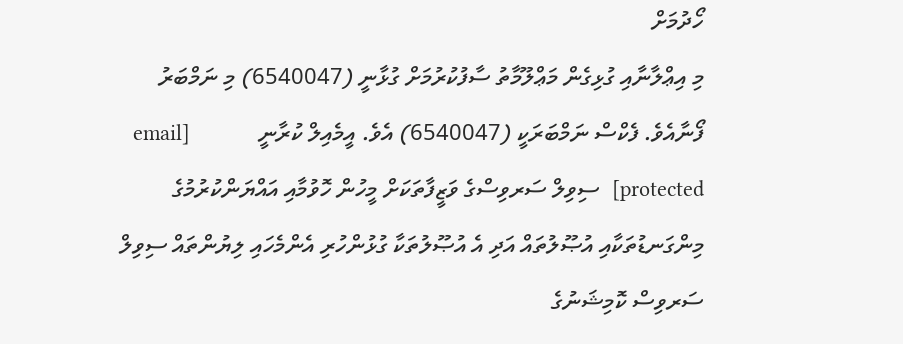ހޯދުމަށް
މި އިޢްލާނާއި ގުޅިގެން މަޢްލޫމާތު ސާފުކުރުމަށް ގުޅާނީ (6540047) މި ނަމްބަރު ފޯނާއެވެ. ފެކްސް ނަމްބަރަކީ (6540047) އެވެ. އީމެއިލް ކުރާނީ            [email protected]  ސިވިލް ސަރވިސްގެ ވަޒީފާތަކަށް މީހުން ހޮވުމާއި އައްޔަންކުރުމުގެ މިންގަނޑުތަކާއި އުޞޫލުތައް އަދި އެ އުޞޫލުތަކާ ގުޅުންހުރި އެންމެހައި ލިޔުންތައް ސިވިލް ސަރވިސް ކޮމިޝަނުގެ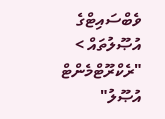ވެބްސައިޓްގެ އުޞޫލުތައް > "ރެކްރޫޓްމެންޓް އުޞޫލު"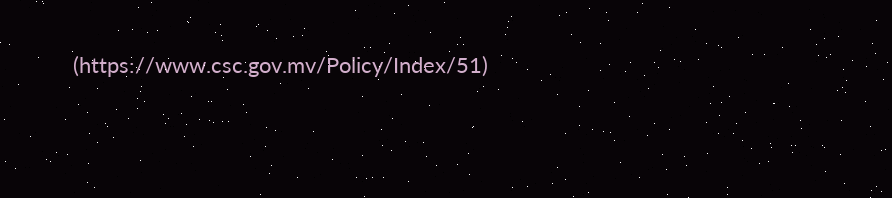(https://www.csc.gov.mv/Policy/Index/51)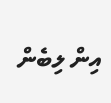އިން ލިބެން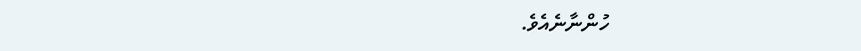ހުންނާނެއެވެ.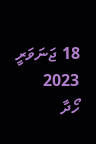18 ޖަނަވަރީ 2023
ހޯދާ